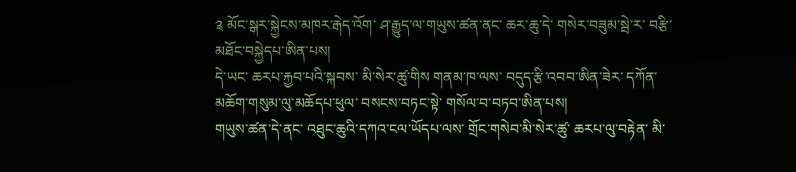༉ མོང་སྒར་སྐྱེངས་མཁར་རྒེད་འོག་ ཤ་རྒྱུད་ལ་གཡུས་ཚན་ནང་ ཆར་ཆུ་དེ་ གསེར་བཟུམ་སྦེ་ར་ བརྩི་མཐོང་བསྐྱེདཔ་ཨིན་པས།
དེ་ཡང་ ཆརཔ་རྐྱབ་པའི་སྐབས་ མི་སེར་ཚུ་གིས གནམ་ཁ་ལས་ བདུད་རྩི་འབབ་ཨིན་ཟེར་ དཀོན་མཆོག་གསུམ་ལུ་མཆོདཔ་ཕུལ་ བསངས་བཏང་སྟེ་ གསོལ་བ་བཏབ་ཨིན་པས།
གཡུས་ཚན་དེ་ནང་ འཐུང་ཆུའི་དཀའ་ངལ་ཡོདཔ་ལས་ གྲོང་གསེབ་མི་སེར་ཚུ་ ཆརཔ་ལུ་བརྟེན་ མི་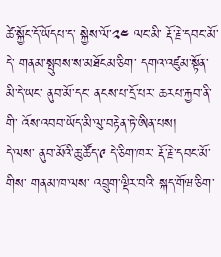ཚེ་སྐྱོང་དོ་ཡོདཔ་ད་ སྐྱེས་ལོ་༢༤ ལང་མི་ རྡོ་རྗེ་དབང་མོ་དེ་ གནམ་སྤུབས་ས་མཐོངམ་ཅིག་ དགའ་འཛུམ་སྟོན་མི་དེ་ཡང་ ནུབ་མོ་དང་ ནངས་པ་དྲོ་པར་ ཆརཔ་རྐྱབ་ནི་གི་ འོས་འབབ་ཡོད་མི་ལུ་བརྟེན་ཏེ་ཨིན་པས།
དེ་ལས་ ནུབ་མོའི་ཆུ་ཚོད་༩ དེ་ཅིག་ཁར་ རྡོ་རྗེ་དབང་མོ་གིས་ གནམ་ཁ་ལས་ འབྲུག་ལྡིར་བའི་ སྐད་གོཝ་ཅིག་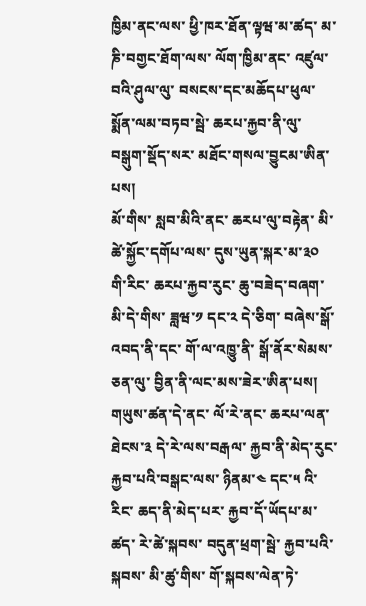ཁྱིམ་ནང་ལས་ ཕྱི་ཁར་ཐོན་ལྟཝ་མ་ཚད་ མ་ཎི་བགྱང་ཐོག་ལས་ ལོག་ཁྱིམ་ནང་ འཛུལ་བའི་ཤུལ་ལུ་ བསངས་དང་མཆོདཔ་ཕུལ་ སྨོན་ལམ་བཏབ་སྦེ་ ཆརཔ་རྐྱབ་ནི་ལུ་ བསྒུག་སྡོད་སར་ མཐོང་གསལ་བྱུངམ་ཨིན་པས།
མོ་གིས་ སླབ་མིའི་ནང་ ཆརཔ་ལུ་བརྟེན་ མི་ཚེ་སྐྱོང་དགོཔ་ལས་ དུས་ཡུན་སྐར་མ་༣༠ གི་རིང་ ཆརཔ་རྐྱབ་རུང་ ཆུ་བཟེད་བཞག་མི་དེ་གིས་ ཟླཝ་༡ དང་༢ དེ་ཅིག་ བཞེས་སྒོ་འབད་ནི་དང་ གོ་ལ་འཁྱུ་ནི་ སྒོ་ནོར་སེམས་ཅན་ལུ་ བྱིན་ནི་ལང་མས་ཟེར་ཨིན་པས།
གཡུས་ཚན་དེ་ནང་ ལོ་རེ་ནང་ ཆརཔ་ལན་ཐེངས་༣ དེ་རེ་ལས་བརྒལ་ རྐྱབ་ནི་མེད་རུང་ རྐྱབ་པའི་བསྒང་ལས་ ཉིནམ་༤ དང་༥ འི་རིང་ ཆད་ནི་མེད་པར་ རྐྱབ་དོ་ཡོདཔ་མ་ཚད་ རེ་ཚེ་སྐབས་ བདུན་ཕྲག་སྦེ་ རྐྱབ་པའི་སྐབས་ མི་ཚུ་གིས་ གོ་སྐབས་ལེན་ཏེ་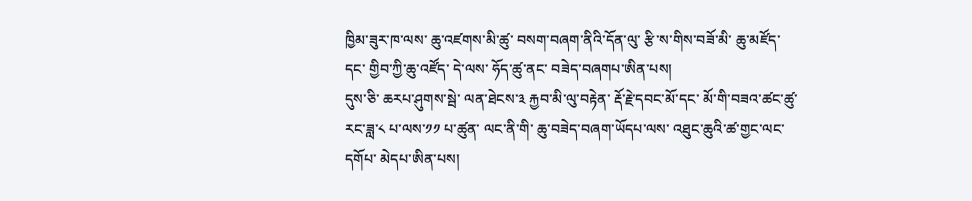ཁྱིམ་ཟུར་ཁ་ལས་ ཆུ་འཛགས་མི་ཚུ་ བསག་བཞག་ནིའི་དོན་ལུ་ རྩི་ས་གིས་བཟོ་མི་ ཆུ་མཛོད་དང་ གྱིབ་ཀྱི་ཆུ་འཛོད་ དེ་ལས་ ཧོད་ཚུ་ནང་ བཟེད་བཞགཔ་ཨིན་པས།
དུས་ཅི་ ཆརཔ་ཤུགས་སྦེ་ ལན་ཐེངས་༣ རྐྱབ་མི་ལུ་བརྟེན་ རྡོ་རྗེ་དབང་མོ་དང་ མོ་གི་བཟའ་ཚང་ཚུ་ རང་ཟླ་༨ པ་ལས་༡༡ པ་ཚུན་ ལང་ནི་གི་ ཆུ་བཟེད་བཞག་ཡོདཔ་ལས་ འཐུང་ཆུའི་ཚ་གྱང་ལང་དགོཔ་ མེདཔ་ཨིན་པས།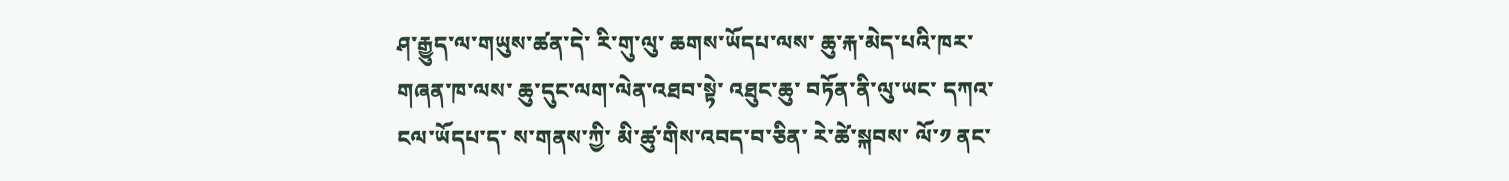ཤ་རྒྱུད་ལ་གཡུས་ཚན་དེ་ རི་གུ་ལུ་ ཆགས་ཡོདཔ་ལས་ ཆུ་རྐ་མེད་པའི་ཁར་ གཞན་ཁ་ལས་ ཆུ་དུང་ལག་ལེན་འཐབ་སྟེ་ འཐུང་ཆུ་ བཏོན་ནི་ལུ་ཡང་ དཀའ་ངལ་ཡོདཔ་ད་ ས་གནས་ཀྱི་ མི་ཚུ་གིས་འབད་བ་ཅིན་ རེ་ཚེ་སྐབས་ ལོ་༡ ནང་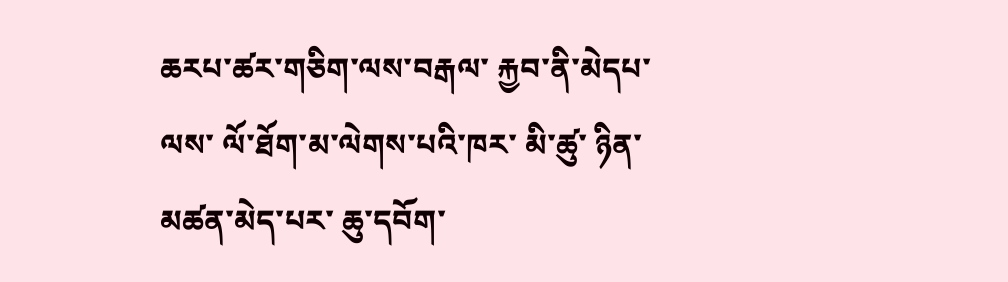ཆརཔ་ཚར་གཅིག་ལས་བརྒལ་ རྐྱབ་ནི་མེདཔ་ལས་ ལོ་ཐོག་མ་ལེགས་པའི་ཁར་ མི་ཚུ་ ཉིན་མཚན་མེད་པར་ ཆུ་དབོག་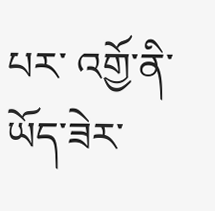པར་ འགྱོ་ནི་ཡོད་ཟེར་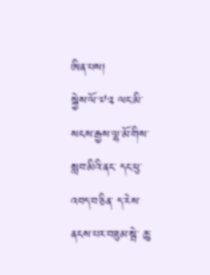ཨིན་པས།
སྐྱེས་ལོ་༧༢ ལང་མི་ སངས་རྒྱས་ལྷ་མོ་གིས་ སླབ་མིའི་ནང་ དང་ཕུ་འབད་བ་ཅིན་ ད་རེས་ནངས་པར་བཟུམ་སྦེ་ ཆུ་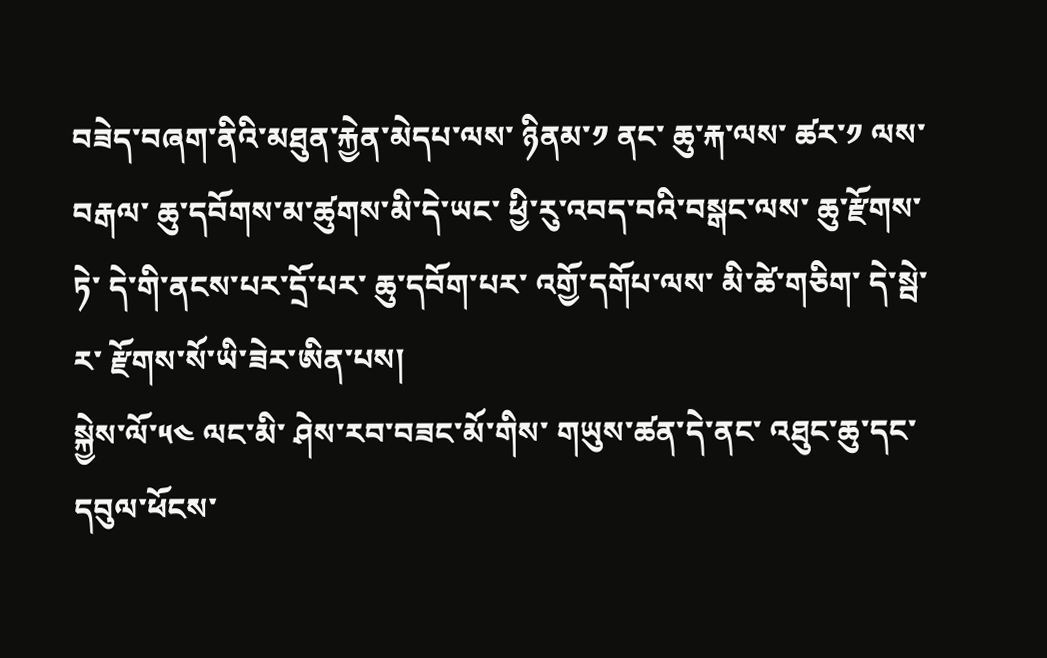བཟེད་བཞག་ནིའི་མཐུན་རྐྱེན་མེདཔ་ལས་ ཉིནམ་༡ ནང་ ཆུ་རྐ་ལས་ ཚར་༡ ལས་བརྒལ་ ཆུ་དབོགས་མ་ཚུགས་མི་དེ་ཡང་ ཕྱི་རུ་འབད་བའི་བསྒང་ལས་ ཆུ་རྫོགས་ཏེ་ དེ་གི་ནངས་པར་དྲོ་པར་ ཆུ་དབོག་པར་ འགྱོ་དགོཔ་ལས་ མི་ཚེ་གཅིག་ དེ་སྦེ་ར་ རྫོགས་སོ་ཡི་ཟེར་ཨིན་པས།
སྐྱེས་ལོ་༥༤ ལང་མི་ ཤེས་རབ་བཟང་མོ་གིས་ གཡུས་ཚན་དེ་ནང་ འཐུང་ཆུ་དང་ དབུལ་ཕོངས་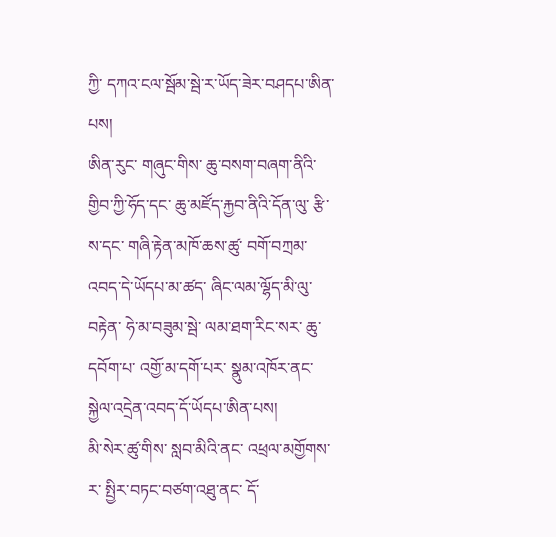ཀྱི་ དཀའ་ངལ་སྦོམ་སྦེ་ར་ཡོད་ཟེར་བཤདཔ་ཨིན་པས།
ཨིན་རུང་ གཞུང་གིས་ ཆུ་བསག་བཞག་ནིའི་ གྱིབ་ཀྱི་ཧོད་དང་ ཆུ་མཛོད་རྐྱབ་ནིའི་དོན་ལུ་ རྩི་ས་དང་ གཞི་རྟེན་མཁོ་ཆས་ཚུ་ བགོ་བཀྲམ་འབད་དེ་ཡོདཔ་མ་ཚད་ ཞིང་ལམ་ལྷོད་མི་ལུ་བརྟེན་ ཧེ་མ་བཟུམ་སྦེ་ ལམ་ཐག་རིང་སར་ ཆུ་དབོག་པ་ འགྱོ་མ་དགོ་པར་ སྣུམ་འཁོར་ནང་ སྐྱེལ་འདྲེན་འབད་དོ་ཡོདཔ་ཨིན་པས།
མི་སེར་ཚུ་གིས་ སླབ་མིའི་ནང་ འཕྲལ་མགྱོགས་ར་ སྤྱིར་བཏང་བཙག་འཐུ་ནང་ དོ་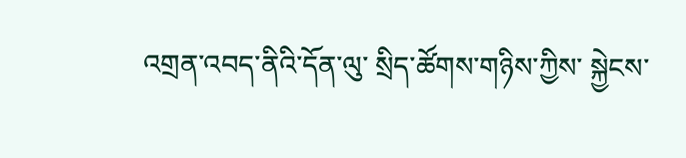འགྲན་འབད་ནིའི་དོན་ལུ་ སྲིད་ཚོགས་གཉིས་ཀྱིས་ སྐྱེངས་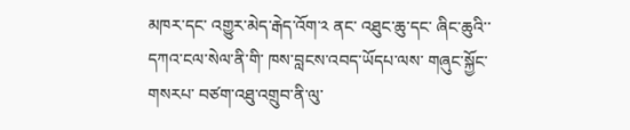མཁར་དང་ འགྱུར་མེད་རྒེད་འོག་༢ ནང་ འཐུང་ཆུ་དང་ ཞིང་ཆུའི་་དཀའ་ངལ་སེལ་ནི་གི་ ཁས་བླངས་འབད་ཡོདཔ་ལས་ གཞུང་སྐྱོང་གསརཔ་ བཙག་འཐུ་འགྲུབ་ནི་ལུ་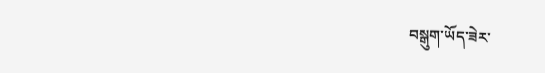བསྒུག་ཡོད་ཟེར་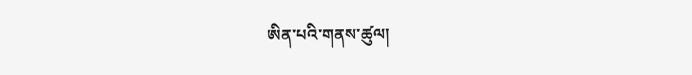ཨིན་པའི་གནས་ཚུལ།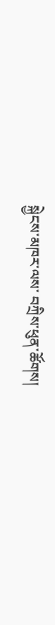སྐྱེངས་མཁར་ལས་ བཀྲིས་ཕུན་ཚོགས།